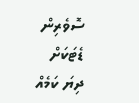ސޮވެރިން ޑެޓަކަށް ދިޔަ ކަމެއް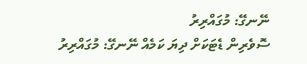ނޭނގޭ: މުގައްރިރު
ސޮވެރިން ޑެޓަކަށް ދިޔަ ކަމެއް ނޭނގޭ: މުގައްރިރު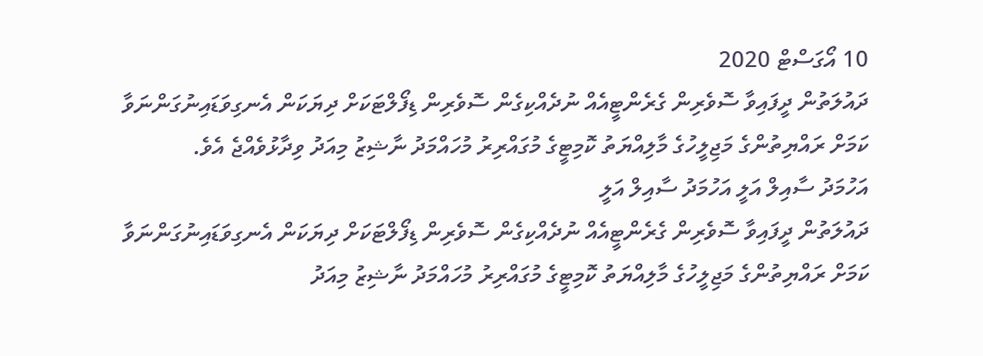10 އޯގަސްޓް 2020
ދައުލަތުން ދީފައިވާ ސޮވެރިން ގެރެންޓީއެއް ނުދެއްކިގެން ސޮވެރިން ޑިފޯލްޓަކަށް ދިޔަކަން އެނގިވަޑައިނުގަންނަވާ ކަމަށް ރައްޔިތުންގެ މަޖިލީހުގެ މާލިއްޔަތު ކޮމިޓީގެ މުގައްރިރު މުހައްމަދު ނާޝިޒު މިއަދު ވިދާޅުވެއްޖެ އެވެ.
އަހުމަދު ސާއިލް އަލީ އަހުމަދު ސާއިލް އަލީ
ދައުލަތުން ދީފައިވާ ސޮވެރިން ގެރެންޓީއެއް ނުދެއްކިގެން ސޮވެރިން ޑިފޯލްޓަކަށް ދިޔަކަން އެނގިވަޑައިނުގަންނަވާ ކަމަށް ރައްޔިތުންގެ މަޖިލީހުގެ މާލިއްޔަތު ކޮމިޓީގެ މުގައްރިރު މުހައްމަދު ނާޝިޒު މިއަދު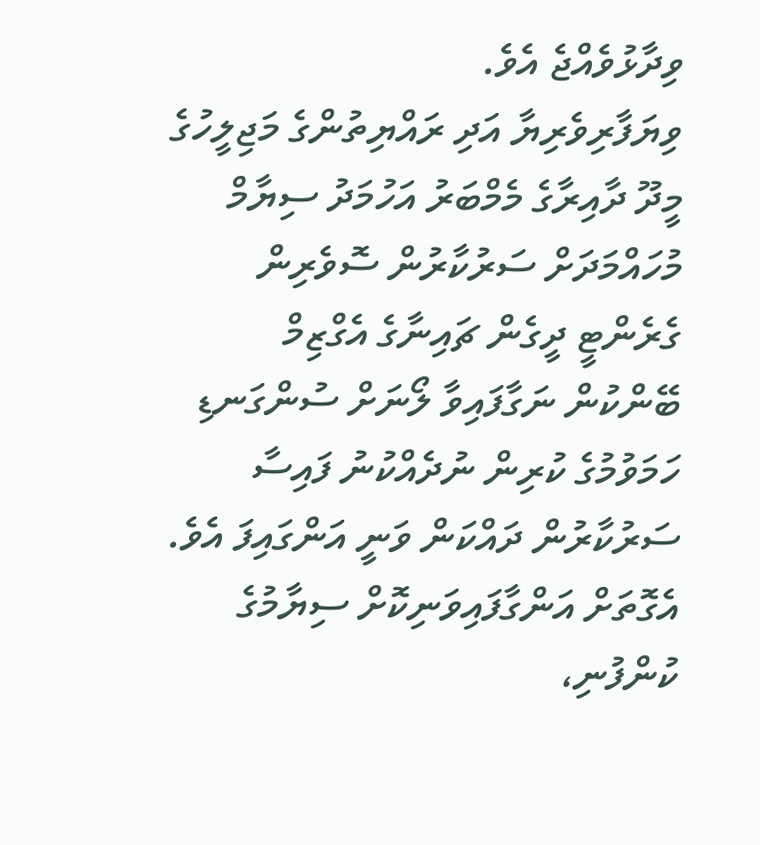ވިދާޅުވެއްޖެ އެވެ.
ވިޔަފާރިވެރިޔާ އަދި ރައްޔިތުންގެ މަޖިލީހުގެ މީދޫ ދާއިރާގެ މެމްބަރު އަހުމަދު ސިޔާމް މުހައްމަދަށް ސަރުކާރުން ސޮވެރިން ގެރެންޓީ ދީގެން ޗައިނާގެ އެގްޒިމް ބޭންކުން ނަގާފައިވާ ލޯނަށް ސުންގަނޑި ހަމަވުމުގެ ކުރިން ނުދެއްކުނު ފައިސާ ސަރުކާރުން ދައްކަން ވަނީ އަންގައިފަ އެވެ. އެގޮތަށް އަންގާފައިވަނިކޮށް ސިޔާމުގެ ކުންފުނި،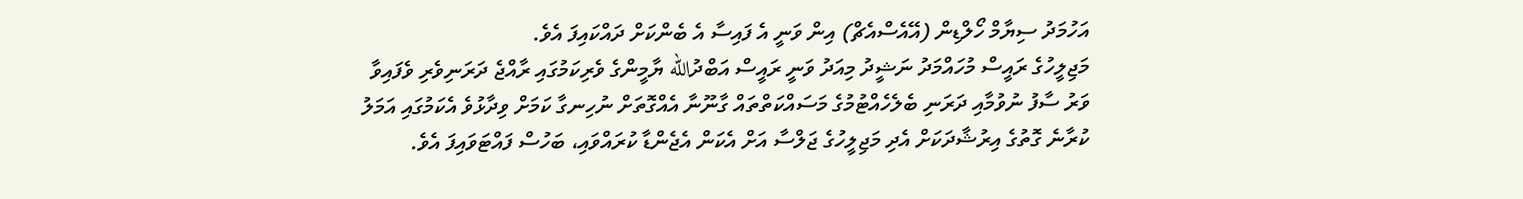އަހުމަދު ސިޔާމް ހޯލްޑިން (އޭއެސްއެޗް) އިން ވަނީ އެ ފައިސާ އެ ބެންކަށް ދައްކައިފަ އެވެ.
މަޖިލީހުގެ ރައީސް މުހައްމަދު ނަޝީދު މިއަދު ވަނީ ރައީސް އަބްދުالله ޔާމީންގެ ވެރިކަމުގައި ރާއްޖެ ދަރަނިވެރި ވެފައިވާ ވަރު ސާފު ނުވުމާއި ދަރަނި ބެލެހެއްޓުމުގެ މަސައްކަތްތައް ގާނޫނާ އެއްގޮތަށް ނުހިނގާ ކަމަށް ވިދާޅުވެ އެކަމުގައި އަމަލު ކުރާނެ ގޮތުގެ އިރުޝާދަކަށް އެދި މަޖިލީހުގެ ޖަލްސާ އަށް އެކަން އެޖެންޑާ ކުރައްވައި، ބަހުސް ފައްޓަވައިފަ އެވެ.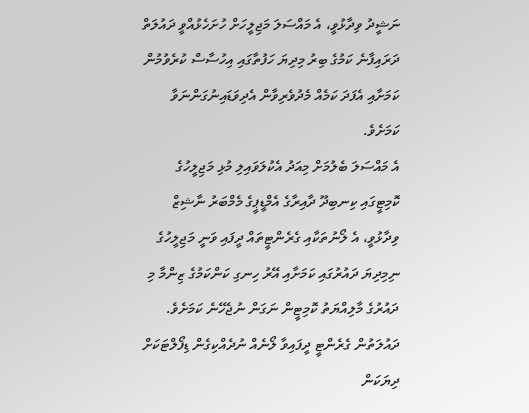ނަޝީދު ވިދާޅުވީ، އެ މައްސަލަ މަޖިލީހަށް ހުށަހެޅުއްވީ ދައުލަތް ދަރައިފާނެ ކަމުގެ ބިރު މިދިޔަ ހަފުތާގައި އިހުސާސް ކުރެވުމުން ކަމަށާއި އެފަދަ ކަމެއް މެދުވެރިވާން އެދިވަޑައިނުގަންނަވާ ކަމަށެވެ.
އެ މައްސަލަ ބެލުމަށް މިއަދު އެކުލަވައިލި މުޅި މަޖިލީހުގެ ކޮމިޓީގައި ކިނބިދޫ ދާއިރާގެ އެމްޑީޕީގެ މެމްބަރު ނާޝިޒް ވިދާޅުވީ، އެ ލޯނުތަކާއި ގެރެންޓީތައް ދީފައި ވަނީ މަޖިލީހުގެ ނިމިދިޔަ ދައުރުގައި ކަމަށާއި އޭރު ހިނގި ކަންކަމުގެ ޒިންމާ މި ދައުރުގެ މާލިއްޔަތު ކޮމިޓީން ނަގަން ނުޖެހޭނެ ކަމަށެވެ. ދައުލަތުން ގެރެންޓީ ދީފައިވާ ލޯނެއް ނުދެއްކިގެން ޑިފޯލްޓަކަށް ދިޔަކަން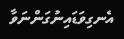އެނގިވަޑައިނުގަންނަވާ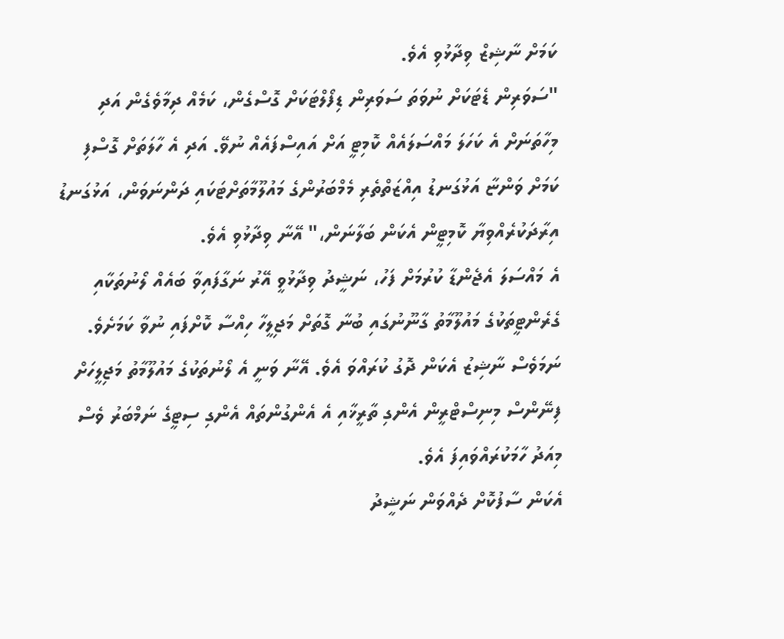ކަމަށް ނާޝިޒް ވިދާޅުވި އެވެ.
"ސަވަރިން ޑެޓަކަށް ނުވަތަ ސަވަރިން ޑިފޯލްޓަކަށް ގޮސްގެން، ކަމެއް ދިމާވެގެން އަދި މިހާތަނަށް އެ ކަހަލަ މައްސަލައެއް ކޮމިޓީ އަށް އައިސްފައެއް ނުވޭ. އަދި އެ ހާލަތަށް ގޮސްފި ކަމަށް ވަންޏާ އަޅުގަނޑު އިއްޒަތްތެރި މެމްބަރުންގެ މައުލޫމާތަށްޓަކައި ދަންނަވަން، އަޅުގަނޑު އިރާދަކުރެއްވިޔާ ކޮމިޓީން އެކަން ބަލާނަން،" އޭނާ ވިދާޅުވި އެވެ.
އެ މައްސަލަ އެޖެންޑާ ކުރުމަށް ފަހު، ނަޝީދު ވިދާޅުވީ އޭރު ނަގާފައިވާ ބައެއް ލޯނުތަކާއި ގެރެންޓީތަކުގެ މައުލޫމާތު ގާނޫނުގައި ބުނާ ގޮތަށް މަޖިލީހާ ހިއްސާ ކޮށްފައި ނުވާ ކަމަށެވެ. ނަމަވެސް ނާޝިޒު އެކަން ދޮގު ކުރައްވަ އެވެ. އޭނާ ވަނީ އެ ލޯނުތަކުގެ މައުލޫމާތު މަޖިލީހަށް ފިނޭންސް މިނިސްޓްރީން އެންގި ތާރީޚާއި އެ އެންގުންތައް އެންގި ސިޓީގެ ނަމްބަރު ވެސް މިއަދު ހާމަކުރައްވައިފަ އެވެ.
އެކަން ސާފުކޮށް ދެއްވަން ނަޝީދު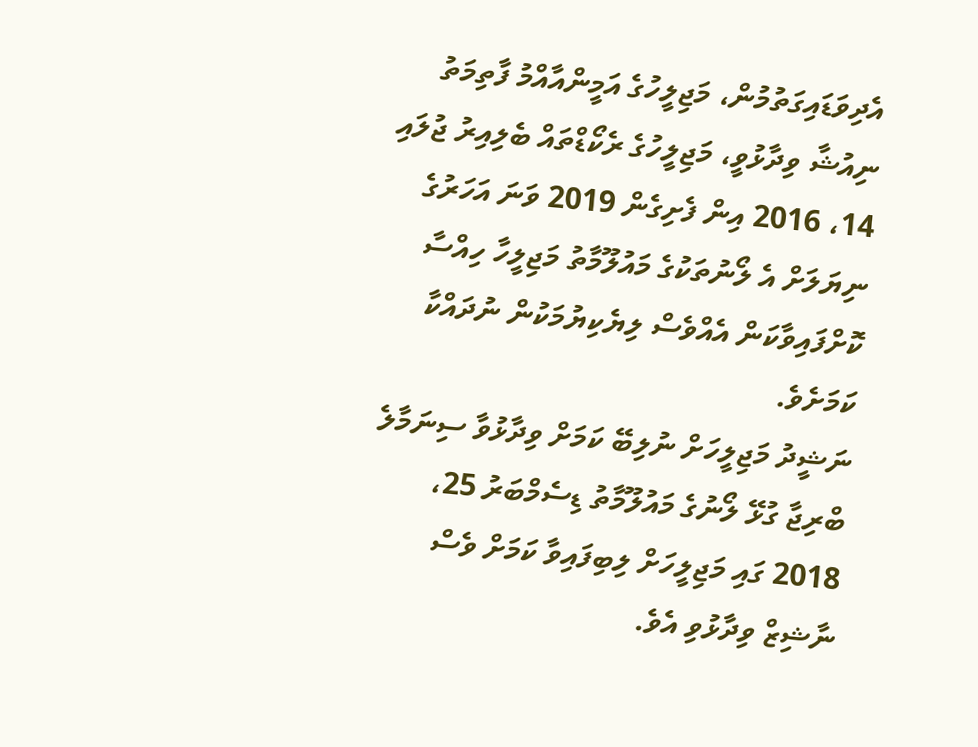އެދިވަޑައިގަތުމުން، މަޖިލީހުގެ އަމީންއާއްމު ފާތިމަތު ނިއުޝާ ވިދާޅުވީ، މަޖިލީހުގެ ރެކޯޑްތައް ބެލިއިރު ޖުލައި 14، 2016 އިން ފެށިގެން 2019 ވަނަ އަހަރުގެ ނިޔަލަށް އެ ލޯނުތަކުގެ މައުލޫމާތު މަޖިލީހާ ހިއްސާ ކޮށްފައިވާކަން އެއްވެސް ލިޔެކިޔުމަކުން ނުދައްކާ ކަމަށެވެ.
ނަޝީދު މަޖިލީހަށް ނުލިބޭ ކަމަށް ވިދާޅުވާ ސިނަމާލެ ބްރިޖާ ގުޅޭ ލޯނުގެ މައުލޫމާތު ޑިސެމްބަރު 25، 2018 ގައި މަޖިލީހަށް ލިބިފައިވާ ކަމަށް ވެސް ނާޝިޒް ވިދާޅުވި އެވެ.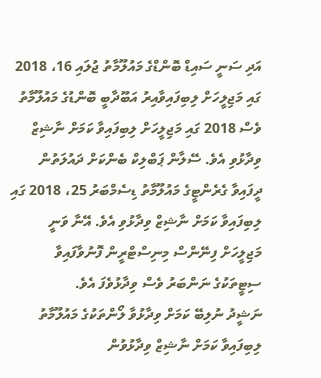އަދި ސަނީ ސައިޑް ބޮންޑްގެ މައުލޫމާތު ޖުލައި 16، 2018 ގައި މަޖިލީހަށް ލިބިފައިވާއިރު އަބޫދާބީ ބޮންޑުގެ މައުލޫމާތު ވެސް 2018 ގައި މަޖިލީހަށް ލިބިފައިވާ ކަމަށް ނާޝިޒް ވިދާޅުވި އެވެ. ސޭލާން ޕަބްލިކް ބެންކަށް ދައުލަތުން ދީފައިވާ ގެރެންޓީގެ މައުލޫމާތު ޑިސެމްބަރު 25، 2018 ގައި ލިބިފައިވާ ކަމަށް ނާޝިޒް ވިދާޅުވި އެވެ. އޭނާ ވަނީ މަޖިލީހަށް ފިނޭންސް މިނިސްޓްރީން ފޮނުވާފައިވާ ސިޓީތަކުގެ ނަންބަރު ވެސް ވިދާޅުވެފަ އެވެ.
ނަޝީދު ނުލިބޭ ކަމަށް ވިދާޅުވާ ލޯންތަކުގެ މައުލޫމާތު ލިބިފައިވާ ކަމަށް ނާޝިޒް ވިދާޅުވުން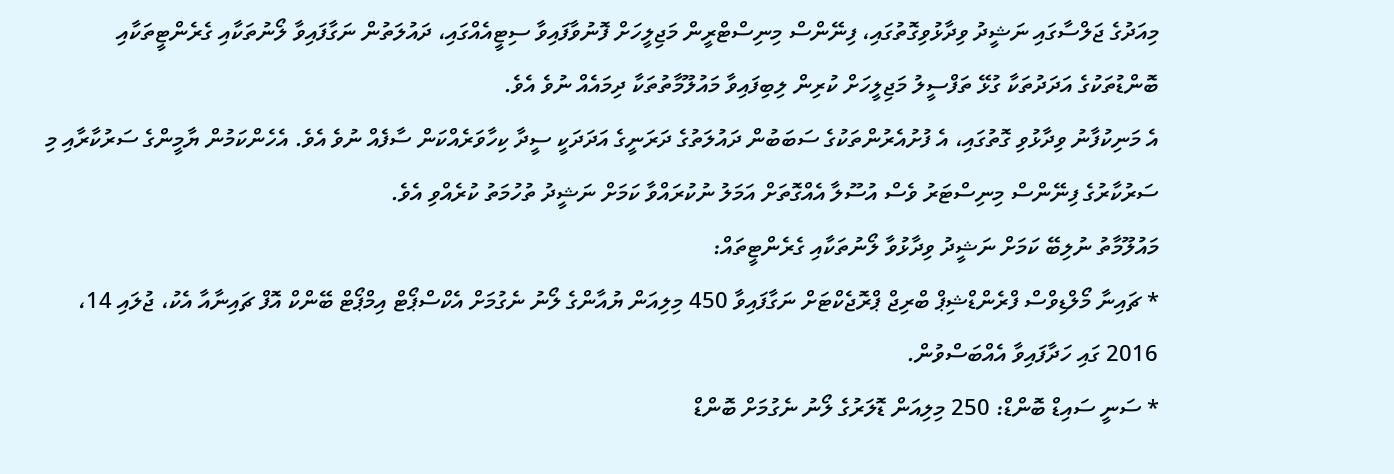މިއަދުގެ ޖަލްސާގައި ނަޝީދު ވިދާޅުވިގޮތުގައި، ފިނޭންސް މިނިސްޓްރީން މަޖިލީހަށް ފޮނުވާފައިވާ ސިޓީއެއްގައި، ދައުލަތުން ނަގާފައިވާ ލޯނުތަކާއި ގެރެންޓީތަކާއި ބޮންޑުތަކުގެ އަދަދުތަކާ ގުޅޭ ތަފްސީލު މަޖިލީހަށް ކުރިން ލިބިފައިވާ މައުލޫމާތުތަކާ ދިމައެއް ނުވެ އެވެ.
އެ މަނިކުފާނު ވިދާޅުވި ގޮތުގައި، އެ ފުށުއެރުންތަކުގެ ސަބަބުން ދައުލަތުގެ ދަރަނީގެ އަދަދަކީ ސީދާ ކިހާވަރެއްކަން ސާފެއް ނުވެ އެވެ. އެހެންކަމުން ޔާމީންގެ ސަރުކާރާއި މި ސަރުކާރުގެ ފިނޭންސް މިނިސްޓަރު ވެސް އުސޫލާ އެއްގޮތަށް އަމަލު ނުކުރައްވާ ކަމަށް ނަޝީދު ތުހުމަތު ކުރެއްވި އެވެ.
މައުލޫމާތު ނުލިބޭ ކަމަށް ނަޝީދު ވިދާޅުވާ ލޯނުތަކާއި ގެރެންޓީތައް:
* ޗައިނާ މޯލްޑިވްސް ފްރެންޑްޝިޕް ބްރިޖް ޕްރޮޖެކްޓަށް ނަގާފައިވާ 450 މިލިއަން ޔުއާންގެ ލޯނު ނެގުމަށް އެކްސްޕޯޓް އިމްޕޯޓް ބޭންކް އޮފް ޗައިނާއާ އެކު، ޖުލައި 14، 2016 ގައި ހަދާފައިވާ އެއްބަސްވުން.
* ސަނީ ސައިޑް ބޮންޑް: 250 މިލިއަން ޑޮލަރުގެ ލޯނު ނެގުމަށް ބޮންޑް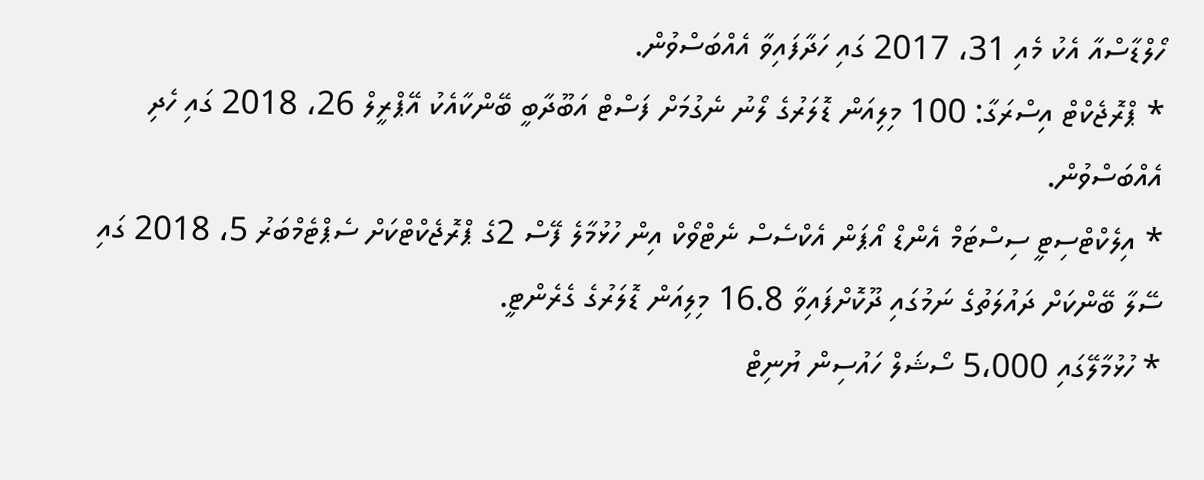ހޯލްޑާސްއާ އެކު މެއި 31، 2017 ގައި ހަދާފައިވާ އެއްބަސްވުން.
* ޕްރޮޖެކްޓް އިސްރަގާ: 100 މިލިއަން ޑޮލަރުގެ ލޯނު ނެގުމަށް ފަސްޓް އަބޫދާބީ ބޭންކާއެކު އޭޕްރީލް 26، 2018 ގައި ހެދި އެއްބަސްވުން.
* އިލެކްޓްސިޓީ ސިސްޓަމް އެންޑް އޯޕަން އެކްސެސް ނެޓްވޯކް އިން ހުޅުމާލެ ފޭސް 2ގެ ޕްރޮޖެކްޓްކަށް ސެޕްޓެމްބަރު 5، 2018 ގައި ސޭލާ ބޭންކަށް ދައުލަތުގެ ނަމުގައި ދޫކޮށްފައިވާ 16.8 މިލިއަން ޑޮލަރުގެ ގެރެންޓީ.
* ހުޅުމާލޭގައި 5،000 ސޯޝަލް ހައުސިން ޔުނިޓް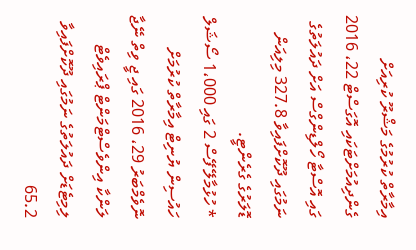އިމާރާތް ކުރުމުގެ މަޝްރޫ ކުރިއަށް ގެންދިއުމަށްޓަކައި އޮގަސްޓް 22، 2016 ގައި އޮސްޓާ ހޯލްޑިންގްސް އަށް ދައުލަތުގެ ނަމުގައި ދޫކޮށްފައިވާ 327.8 މިލިއަން ޑޮލަރުގެ ގެރެންޓީ.
* ހުޅުމާލޭ ފޭސް 2 ގައި 1،000 ސޯޝަލް ހައުސިން ޔުނިޓް އިމާރާތް ކުރުމަށް ނޮވެމްބަރު 29، 2016 ގައި ޖީ ވިތް ނޭޖާ ލަންކާ އިންވެސްޓްމަންޓް ޕްރައިވެޓް ލިމިޓެޑަށް ދައުލަތުގެ ނަމުގައި ދޫކޮށްފައިވާ 65.2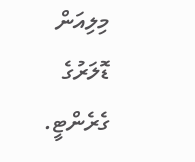މިލިއަން ޑޮލަރުގެ ގެރެންޓީ.